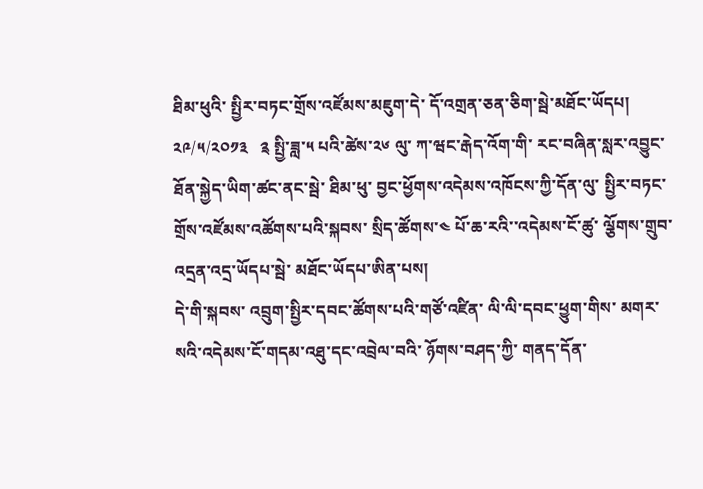ཐིམ་ཕུའི་ སྤྱིར་བཏང་གྲོས་འཛོམས་མཇུག་དེ་ དོ་འགྲན་ཅན་ཅིག་སྦེ་མཐོང་ཡོདཔ།
༢༩/༥/༢༠༡༣   ༉ སྤྱི་ཟླ་༥ པའི་ཚེས་༢༦ ལུ་ ཀ་ཝང་རྒེད་འོག་གི་ རང་བཞིན་སླར་འབྱུང་ཐོན་སྐྱེད་ཡིག་ཚང་ནང་སྦེ་ ཐིམ་ཕུ་ བྱང་ཕྱོགས་འདེམས་འཁོངས་ཀྱི་དོན་ལུ་ སྤྱིར་བཏང་ གྲོས་འཛོམས་འཚོགས་པའི་སྐབས་ སྲིད་ཚོགས་༤ པོ་ཆ་རའི་་འདེམས་ངོ་ཚུ་ ལྕོགས་གྲུབ་འདྲན་འདྲ་ཡོདཔ་སྦེ་ མཐོང་ཡོདཔ་ཨིན་པས།
དེ་གི་སྐབས་ འབྲུག་སྤྱིར་དབང་ཚོགས་པའི་གཙོ་འཛིན་ ལི་ལི་དབང་ཕྱུག་གིས་ མགར་སའི་འདེམས་ངོ་གདམ་འཐུ་དང་འབྲེལ་བའི་ ཉོགས་བཤད་ཀྱི་ གནད་དོན་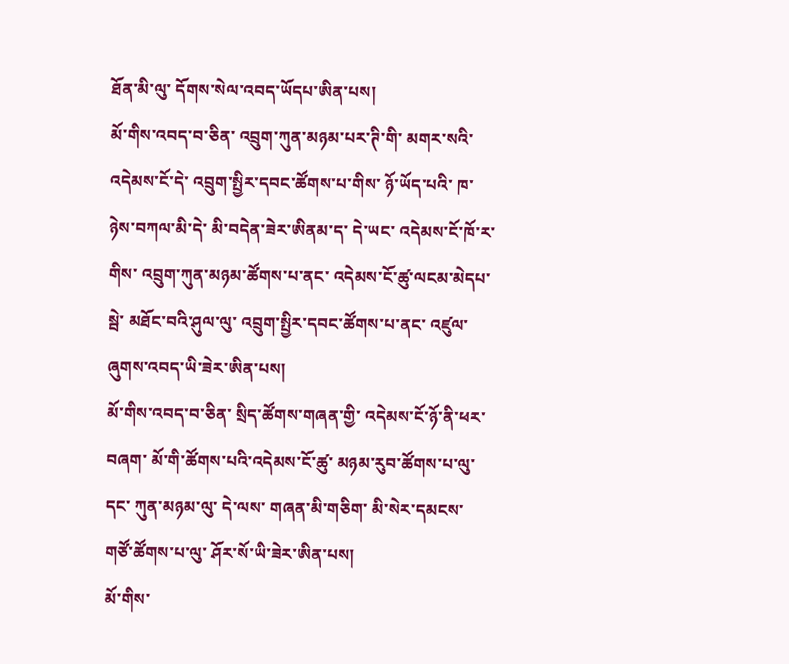ཐོན་མི་ལུ་ དོགས་སེལ་འབད་ཡོདཔ་ཨིན་པས།
མོ་གིས་འབད་བ་ཅིན་ འབྲུག་ཀུན་མཉམ་པར་ཊི་གི་ མགར་སའི་འདེམས་ངོ་དེ་ འབྲུག་སྤྱིར་དབང་ཚོགས་པ་གིས་ ཉོ་ཡོད་པའི་ ཁ་ཉེས་བཀལ་མི་དེ་ མི་བདེན་ཟེར་ཨིནམ་ད་ དེ་ཡང་ འདེམས་ངོ་ཁོ་ར་གིས་ འབྲུག་ཀུན་མཉམ་ཚོགས་པ་ནང་ འདེམས་ངོ་ཚུ་ལངམ་མེདཔ་སྦེ་ མཐོང་བའི་ཤུལ་ལུ་ འབྲུག་སྤྱིར་དབང་ཚོགས་པ་ནང་ འཛུལ་ཞུགས་འབད་ཡི་ཟེར་ཨིན་པས།
མོ་གིས་འབད་བ་ཅིན་ སྲིད་ཚོགས་གཞན་གྱི་ འདེམས་ངོ་ཉོ་ནི་ཕར་བཞག་ མོ་གི་ཚོགས་པའི་འདེམས་ངོ་ཚུ་ མཉམ་རུབ་ཚོགས་པ་ལུ་དང་ ཀུན་མཉམ་ལུ་ དེ་ལས་ གཞན་མི་གཅིག་ མི་སེར་དམངས་གཙོ་ཚོགས་པ་ལུ་ ཤོར་སོ་ཡི་ཟེར་ཨིན་པས།
མོ་གིས་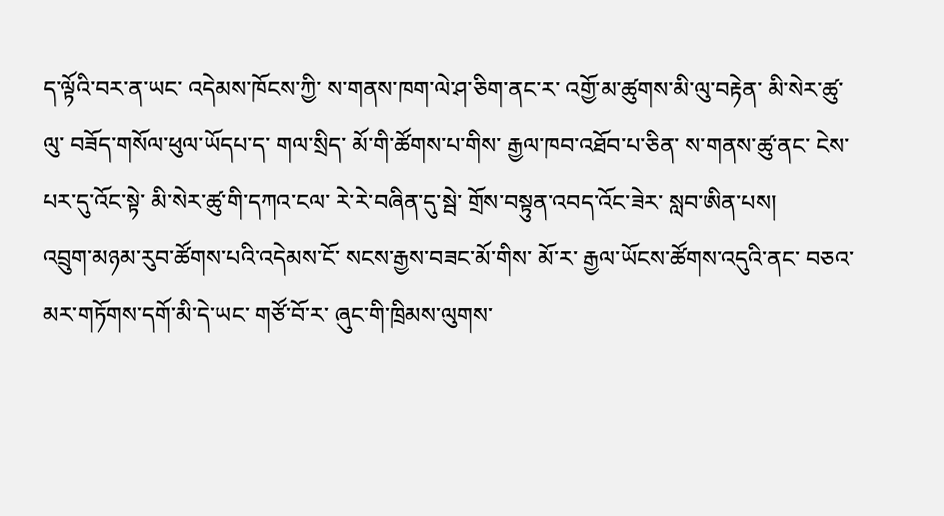ད་ལྟོའི་བར་ན་ཡང་ འདེམས་ཁོངས་ཀྱི་ ས་གནས་ཁག་ལེ་ཤ་ཅིག་ནང་ར་ འགྱོ་མ་ཚུགས་མི་ལུ་བརྟེན་ མི་སེར་ཚུ་ལུ་ བཟོད་གསོལ་ཕུལ་ཡོདཔ་ད་ གལ་སྲིད་ མོ་གི་ཚོགས་པ་གིས་ རྒྱལ་ཁབ་འཐོབ་པ་ཅིན་ ས་གནས་ཚུ་ནང་ ངེས་པར་དུ་འོང་སྟེ་ མི་སེར་ཚུ་གི་དཀའ་ངལ་ རེ་རེ་བཞིན་དུ་སྦེ་ གྲོས་བསྟུན་འབད་འོང་ཟེར་ སླབ་ཨིན་པས།
འབྲུག་མཉམ་རུབ་ཚོགས་པའི་འདེམས་ངོ་ སངས་རྒྱས་བཟང་མོ་གིས་ མོ་ར་ རྒྱལ་ཡོངས་ཚོགས་འདུའི་ནང་ བཅའ་མར་གཏོགས་དགོ་མི་དེ་ཡང་ གཙོ་བོ་ར་ ཞུང་གི་ཁྲིམས་ལུགས་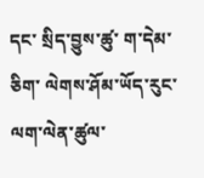དང་ སྲིད་བྱུས་ཚུ་ ག་དེམ་ཅིག་ ལེགས་ཤོམ་ཡོད་རུང་ ལག་ལེན་ཚུལ་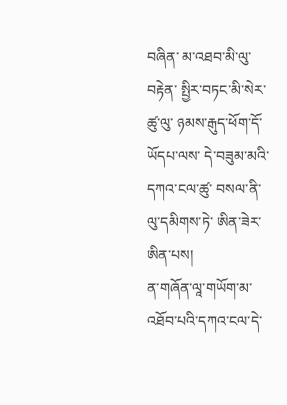བཞིན་ མ་འཐབ་མི་ལུ་བརྟེན་ སྤྱིར་བཏང་མི་སེར་ཚུ་ལུ་ ཉམས་རྒུད་ཕོག་དོ་ཡོདཔ་ལས་ དེ་བཟུམ་མའི་ དཀའ་ངལ་ཚུ་ བསལ་ནི་ལུ་དམིགས་ཏེ་ ཨིན་ཟེར་ཨིན་པས།
ན་གཞོན་ལཱ་གཡོག་མ་འཐོབ་པའི་དཀའ་ངལ་དེ་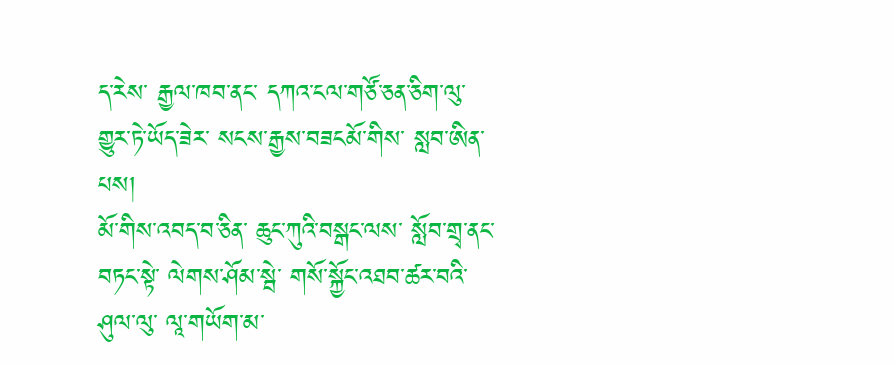ད་རེས་ རྒྱལ་ཁབ་ནང་ དཀའ་ངལ་གཙོ་ཅན་ཅིག་ལུ་གྱུར་ཏེ་ཡོད་ཟེར་ སངས་རྒྱས་བཟངམོ་གིས་ སླབ་ཨིན་པས།
མོ་གིས་འབད་བ་ཅིན་ ཆུང་ཀུའི་བསྒང་ལས་ སློབ་གྲྭ་ནང་བཏང་སྟེ་ ལེགས་ཤོམ་སྦེ་ གསོ་སྐྱོང་འཐབ་ཚར་བའི་ཤུལ་ལུ་ ལཱ་གཡོག་མ་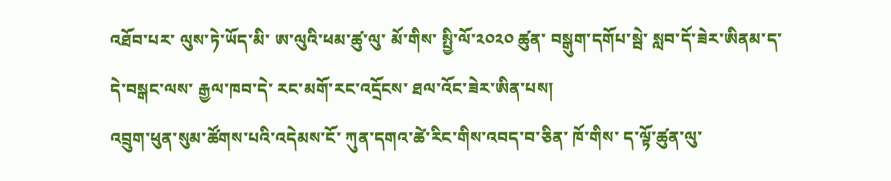འཐོབ་པར་ ལུས་ཏེ་ཡོད་མི་ ཨ་ལུའི་ཕམ་ཚུ་ལུ་ མོ་གིས་ སྤྱི་ལོ་༢༠༢༠ ཚུན་ བསྒུག་དགོཔ་སྦེ་ སླབ་དོ་ཟེར་ཨིནམ་ད་ དེ་བསྒང་ལས་ རྒྱལ་ཁབ་དེ་ རང་མགོ་རང་འདྲོངས་ ཐལ་འོང་ཟེར་ཨིན་པས།
འབྲུག་ཕུན་སུམ་ཚོགས་པའི་འདེམས་ངོ་ ཀུན་དགའ་ཚེ་རིང་གིས་འབད་བ་ཅིན་ ཁོ་གིས་ ད་ལྟོ་ཚུན་ལུ་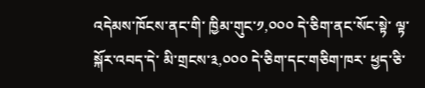འདེམས་ཁོངས་ནང་གི་ ཁྱིམ་གུང་༡,༠༠༠ དེ་ཅིག་ནང་སོང་སྟེ་ ལྟ་སྐོར་འབད་དེ་ མི་གྲངས་༣,༠༠༠ དེ་ཅིག་དང་གཅིག་ཁར་ ཕྱད་ཅི་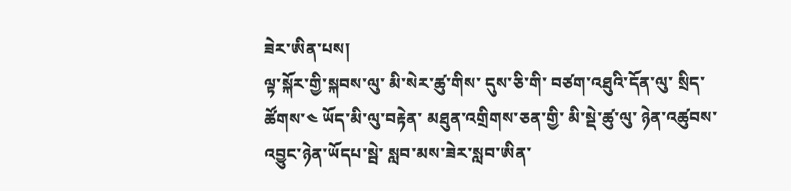ཟེར་ཨིན་པས།
ལྟ་སྐོར་གྱི་སྐབས་ལུ་ མི་སེར་ཚུ་གིས་ དུས་ཅི་གི་ བཙག་འཐུའི་དོན་ལུ་ སྲིད་ཚོགས་༤ ཡོད་མི་ལུ་བརྟེན་ མཐུན་འགྲིགས་ཅན་གྱི་ མི་སྡེ་ཚུ་ལུ་ ཉེན་འཚུབས་འབྱུང་ཉེན་ཡོདཔ་སྦེ་ སླབ་མས་ཟེར་སླབ་ཨིན་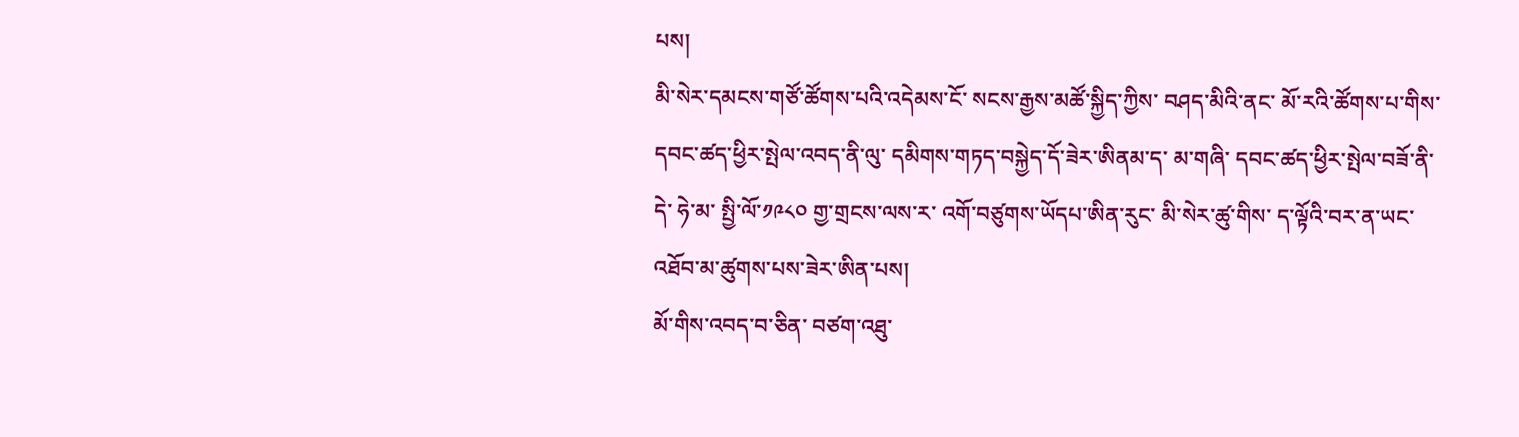པས།
མི་སེར་དམངས་གཙོ་ཚོགས་པའི་འདེམས་ངོ་ སངས་རྒྱས་མཚོ་སྐྱིད་ཀྱིས་ བཤད་མིའི་ནང་ མོ་རའི་ཚོགས་པ་གིས་ དབང་ཚད་ཕྱིར་སྤེལ་འབད་ནི་ལུ་ དམིགས་གཏད་བསྐྱེད་དོ་ཟེར་ཨིནམ་ད་ མ་གཞི་ དབང་ཚད་ཕྱིར་སྤེལ་བཟོ་ནི་དེ་ ཧེ་མ་ སྤྱི་ལོ་༡༩༨༠ གྱ་གྲངས་ལས་ར་ འགོ་བཙུགས་ཡོདཔ་ཨིན་རུང་ མི་སེར་ཚུ་གིས་ ད་ལྟོའི་བར་ན་ཡང་འཐོབ་མ་ཚུགས་པས་ཟེར་ཨིན་པས།
མོ་གིས་འབད་བ་ཅིན་ བཙག་འཐུ་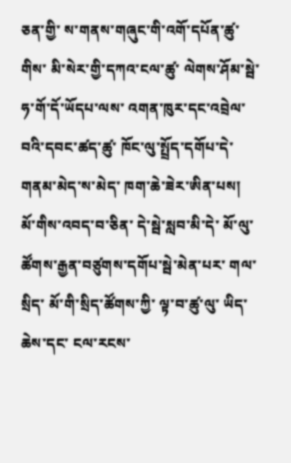ཅན་གྱི་ ས་གནས་གཞུང་གི་འགོ་དཔོན་ཚུ་གིས་ མི་སེར་གྱི་དཀའ་ངལ་ཚུ་ ལེགས་ཤོམ་སྦེ་ ཧ་གོ་དོ་ཡོདཔ་ལས་ འགན་ཁུར་དང་འབྲེལ་བའི་དབང་ཚད་ཚུ་ ཁོང་ལུ་སྤྲོད་དགོཔ་དེ་ གནམ་མེད་ས་མེད་ ཁག་ཆེ་ཟེར་ཨིན་པས།
མོ་གིས་འབད་བ་ཅིན་ དེ་སྦེ་སླབ་མི་དེ་ མོ་ལུ་ ཚོགས་རྒྱན་བཙུགས་དགོཔ་སྦེ་མེན་པར་ གལ་སྲིད་ མོ་གི་སྲིད་ཚོགས་ཀྱི་ ལྟ་བ་ཚུ་ལུ་ ཡིད་ཆེས་དང་ ངལ་རངས་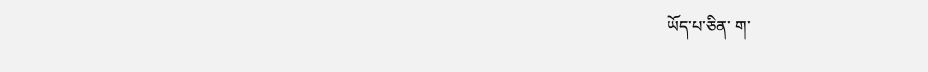ཡོད་པ་ཅིན་ ག་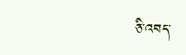ཅི་འབད་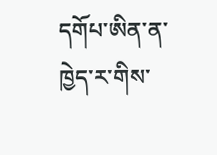དགོཔ་ཨིན་ན་ ཁྱེད་ར་གིས་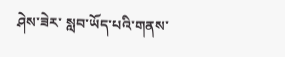ཤེས་ཟེར་ སླབ་ཡོད་པའི་གནས་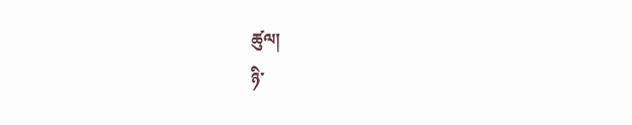ཚུལ།
ཉི་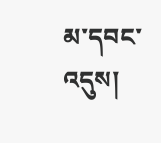མ་དབང་འདུས།